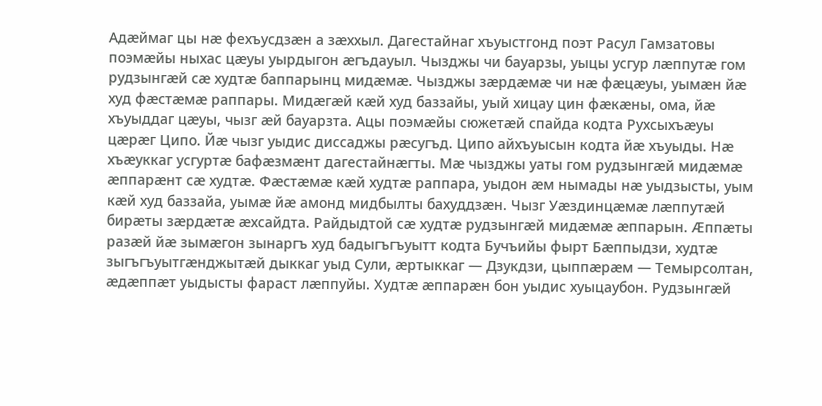Адӕймаг цы нӕ фехъусдзӕн а зӕххыл. Дагестайнаг хъуыстгонд поэт Расул Гамзатовы поэмӕйы ныхас цӕуы уырдыгон ӕгъдауыл. Чызджы чи бауарзы, уыцы усгур лӕппутӕ гом рудзынгӕй сӕ худтӕ баппарынц мидӕмӕ. Чызджы зӕрдӕмӕ чи нӕ фӕцӕуы, уымӕн йӕ худ фӕстӕмӕ раппары. Мидӕгӕй кӕй худ баззайы, уый хицау цин фӕкӕны, ома, йӕ хъуыддаг цӕуы, чызг ӕй бауарзта. Ацы поэмӕйы сюжетӕй спайда кодта Рухсыхъӕуы цӕрӕг Ципо. Йӕ чызг уыдис диссаджы рӕсугъд. Ципо айхъуысын кодта йӕ хъуыды. Нӕ хъӕуккаг усгуртӕ бафӕзмӕнт дагестайнӕгты. Мӕ чызджы уаты гом рудзынгӕй мидӕмӕ ӕппарӕнт сӕ худтӕ. Фӕстӕмӕ кӕй худтӕ раппара, уыдон ӕм нымады нӕ уыдзысты, уым кӕй худ баззайа, уымӕ йӕ амонд мидбылты бахуддзӕн. Чызг Уӕздинцӕмӕ лӕппутӕй бирӕты зӕрдӕтӕ ӕхсайдта. Райдыдтой сӕ худтӕ рудзынгӕй мидӕмӕ ӕппарын. Ӕппӕты разӕй йӕ зымӕгон зынаргъ худ бадыгъгъуытт кодта Бучъийы фырт Бӕппыдзи, худтӕ зыгъгъуытгӕнджытӕй дыккаг уыд Сули, ӕртыккаг — Дзукдзи, цыппӕрӕм — Темырсолтан, ӕдӕппӕт уыдысты фараст лӕппуйы. Худтӕ ӕппарӕн бон уыдис хуыцаубон. Рудзынгӕй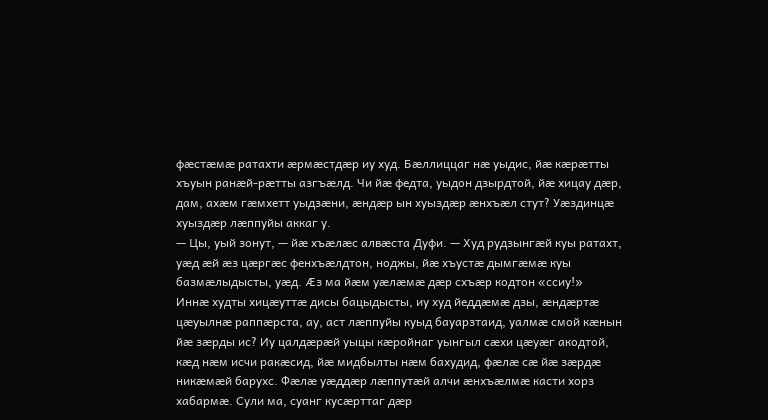фӕстӕмӕ ратахти ӕрмӕстдӕр иу худ. Бӕллиццаг нӕ уыдис, йӕ кӕрӕтты хъуын ранӕй-рӕтты азгъӕлд. Чи йӕ федта, уыдон дзырдтой, йӕ хицау дӕр, дам, ахӕм гӕмхетт уыдзӕни, ӕндӕр ын хуыздӕр ӕнхъӕл стут? Уӕздинцӕ хуыздӕр лӕппуйы аккаг у.
— Цы, уый зонут, — йӕ хъӕлӕс алвӕста Дуфи. — Худ рудзынгӕй куы ратахт, уӕд ӕй ӕз цӕргӕс фенхъӕлдтон, ноджы, йӕ хъустӕ дымгӕмӕ куы базмӕлыдысты, уӕд. Ӕз ма йӕм уӕлӕмӕ дӕр схъӕр кодтон «ссиу!»
Иннӕ худты хицӕуттӕ дисы бацыдысты, иу худ йеддӕмӕ дзы, ӕндӕртӕ цӕуылнӕ раппӕрста, ау, аст лӕппуйы куыд бауарзтаид, уалмӕ смой кӕнын йӕ зӕрды ис? Иу цалдӕрӕй уыцы кӕройнаг уынгыл сӕхи цӕуӕг акодтой, кӕд нӕм исчи ракӕсид, йӕ мидбылты нӕм бахудид, фӕлӕ сӕ йӕ зӕрдӕ никӕмӕй барухс. Фӕлӕ уӕддӕр лӕппутӕй алчи ӕнхъӕлмӕ касти хорз хабармӕ. Сули ма, суанг кусӕрттаг дӕр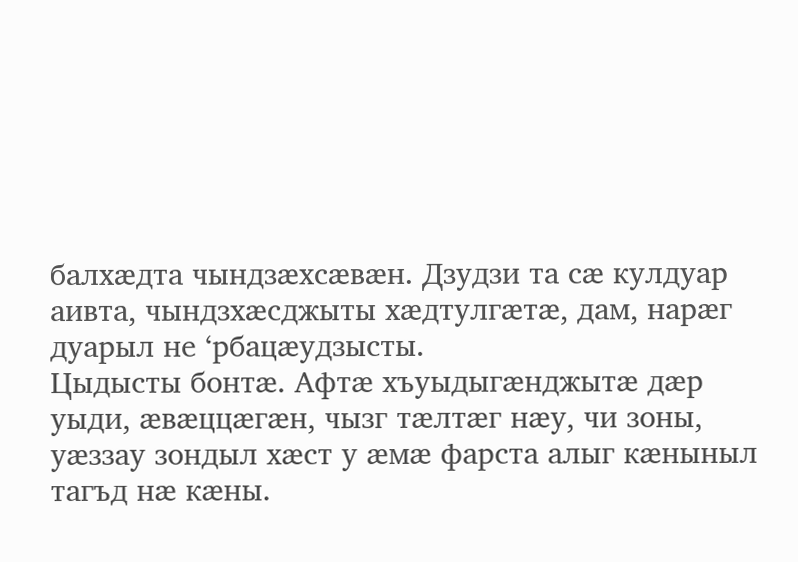балхӕдта чындзӕхсӕвӕн. Дзудзи та сӕ кулдуар аивта, чындзхӕсджыты хӕдтулгӕтӕ, дам, нарӕг дуарыл не ‘рбацӕудзысты.
Цыдысты бонтӕ. Афтӕ хъуыдыгӕнджытӕ дӕр уыди, ӕвӕццӕгӕн, чызг тӕлтӕг нӕу, чи зоны, уӕззау зондыл хӕст у ӕмӕ фарста алыг кӕныныл тагъд нӕ кӕны.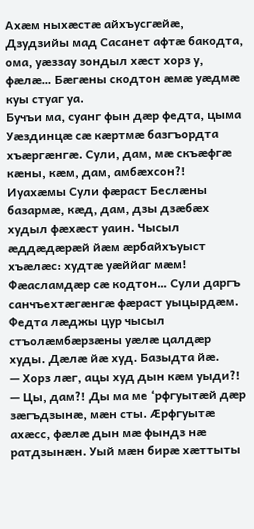Ахӕм ныхӕстӕ айхъусгӕйӕ, Дзудзийы мад Сасанет афтӕ бакодта, ома, уӕззау зондыл хӕст хорз у, фӕлӕ… Бӕгӕны скодтон ӕмӕ уӕдмӕ куы стуаг уа.
Бучъи ма, суанг фын дӕр федта, цыма Уӕздинцӕ сӕ кӕртмӕ базгъордта хъӕргӕнгӕ. Сули, дам, мӕ скъӕфгӕ кӕны, кӕм, дам, амбӕхсон?!
Иуахӕмы Сули фӕраст Беслӕны базармӕ, кӕд, дам, дзы дзӕбӕх худыл фӕхӕст уаин. Чысыл ӕддӕдӕрӕй йӕм ӕрбайхъуыст хъӕлӕс: худтӕ уӕййаг мӕм! Фӕасламдӕр сӕ кодтон… Сули даргъ санчъехтӕгӕнгӕ фӕраст уыцырдӕм. Федта лӕджы цур чысыл стъолӕмбӕрзӕны уӕлӕ цалдӕр худы. Дӕлӕ йӕ худ. Базыдта йӕ.
— Хорз лӕг, ацы худ дын кӕм уыди?!
— Цы, дам?! Ды ма ме ‘рфгуытӕй дӕр зӕгъдзынӕ, мӕн сты. Ӕрфгуытӕ ахӕсс, фӕлӕ дын мӕ фындз нӕ ратдзынӕн. Уый мӕн бирӕ хӕттыты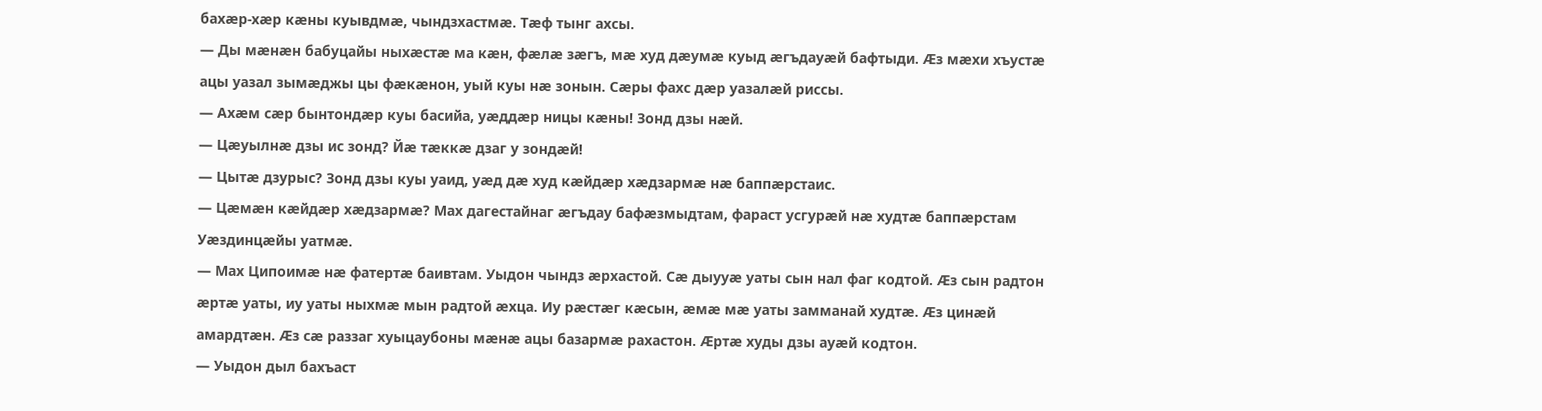бахӕр-хӕр кӕны куывдмӕ, чындзхастмӕ. Тӕф тынг ахсы.
— Ды мӕнӕн бабуцайы ныхӕстӕ ма кӕн, фӕлӕ зӕгъ, мӕ худ дӕумӕ куыд ӕгъдауӕй бафтыди. Ӕз мӕхи хъустӕ ацы уазал зымӕджы цы фӕкӕнон, уый куы нӕ зонын. Сӕры фахс дӕр уазалӕй риссы.
— Ахӕм сӕр бынтондӕр куы басийа, уӕддӕр ницы кӕны! Зонд дзы нӕй.
— Цӕуылнӕ дзы ис зонд? Йӕ тӕккӕ дзаг у зондӕй!
— Цытӕ дзурыс? Зонд дзы куы уаид, уӕд дӕ худ кӕйдӕр хӕдзармӕ нӕ баппӕрстаис.
— Цӕмӕн кӕйдӕр хӕдзармӕ? Мах дагестайнаг ӕгъдау бафӕзмыдтам, фараст усгурӕй нӕ худтӕ баппӕрстам Уӕздинцӕйы уатмӕ.
— Мах Ципоимӕ нӕ фатертӕ баивтам. Уыдон чындз ӕрхастой. Сӕ дыууӕ уаты сын нал фаг кодтой. Ӕз сын радтон ӕртӕ уаты, иу уаты ныхмӕ мын радтой ӕхца. Иу рӕстӕг кӕсын, ӕмӕ мӕ уаты замманай худтӕ. Ӕз цинӕй амардтӕн. Ӕз сӕ раззаг хуыцаубоны мӕнӕ ацы базармӕ рахастон. Ӕртӕ худы дзы ауӕй кодтон.
— Уыдон дыл бахъаст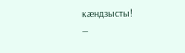кӕндзысты!
—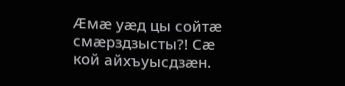Ӕмӕ уӕд цы сойтӕ смӕрздзысты?! Сӕ кой айхъуысдзӕн.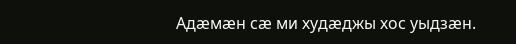Адӕмӕн сӕ ми худӕджы хос уыдзӕн.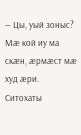— Цы, уый зоныс? Мӕ кой иу ма скӕн, ӕрмӕст мӕ худ ӕри.
Ситохаты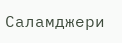Саламджери